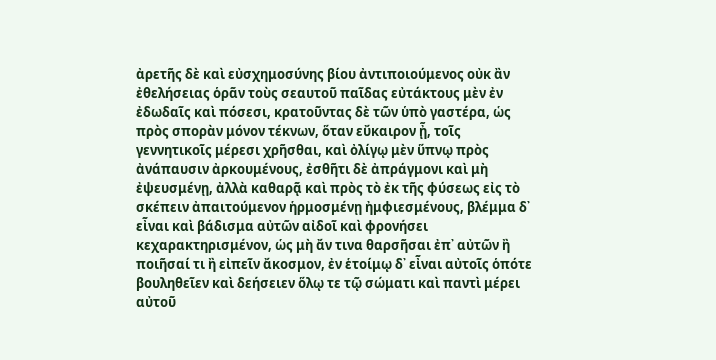ἀρετῆς δὲ καὶ εὐσχημοσύνης βίου ἀντιποιούμενος οὐκ ἂν ἐθελήσειας ὁρᾶν τοὺς σεαυτοῦ παῖδας εὐτάκτους μὲν ἐν ἐδωδαῖς καὶ πόσεσι, κρατοῦντας δὲ τῶν ὑπὸ γαστέρα, ὡς πρὸς σπορὰν μόνον τέκνων, ὅταν εὔκαιρον ᾖ, τοῖς γεννητικοῖς μέρεσι χρῆσθαι, καὶ ὀλίγῳ μὲν ὕπνῳ πρὸς ἀνάπαυσιν ἀρκουμένους, ἐσθῆτι δὲ ἀπράγμονι καὶ μὴ ἐψευσμένῃ, ἀλλὰ καθαρᾷ καὶ πρὸς τὸ ἐκ τῆς φύσεως εἰς τὸ σκέπειν ἀπαιτούμενον ἡρμοσμένῃ ἠμφιεσμένους, βλέμμα δ᾽ εἶναι καὶ βάδισμα αὐτῶν αἰδοῖ καὶ φρονήσει κεχαρακτηρισμένον, ὡς μὴ ἄν τινα θαρσῆσαι ἐπ᾽ αὐτῶν ἢ ποιῆσαί τι ἢ εἰπεῖν ἄκοσμον, ἐν ἑτοίμῳ δ᾽ εἶναι αὐτοῖς ὁπότε βουληθεῖεν καὶ δεήσειεν ὅλῳ τε τῷ σώματι καὶ παντὶ μέρει αὐτοῦ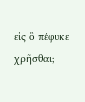εἰς ὃ πέφυκε χρῆσθαι;